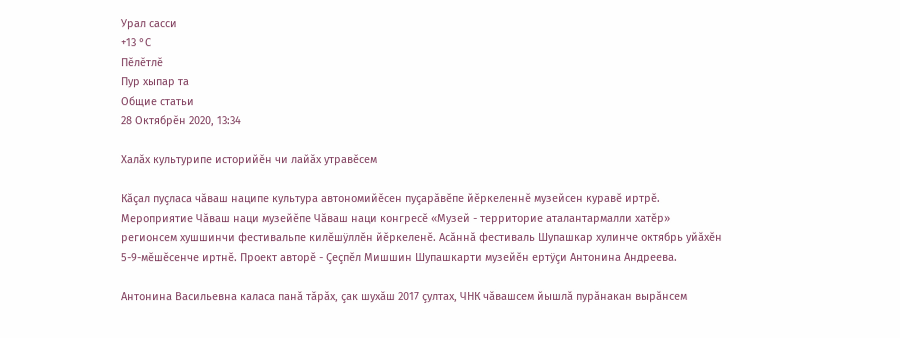Урал сасси
+13 °С
Пӗлӗтлӗ
Пур хыпар та
Общие статьи
28 Октябрӗн 2020, 13:34

Халăх культурипе историйĕн чи лайăх утравĕсем

Кăçал пуçласа чăваш наципе культура автономийĕсен пуçарăвĕпе йĕркеленнĕ музейсен куравĕ иртрĕ. Мероприятие Чăваш наци музейĕпе Чăваш наци конгресĕ «Музей - территорие аталантармалли хатĕр» регионсем хушшинчи фестивальпе килĕшÿллĕн йĕркеленĕ. Асăннă фестиваль Шупашкар хулинче октябрь уйăхĕн 5-9-мĕшĕсенче иртнĕ. Проект авторĕ - Çеçпĕл Мишшин Шупашкарти музейĕн ертÿçи Антонина Андреева.

Антонина Васильевна каласа панă тăрăх, çак шухăш 2017 çултах, ЧНК чăвашсем йышлă пурăнакан вырăнсем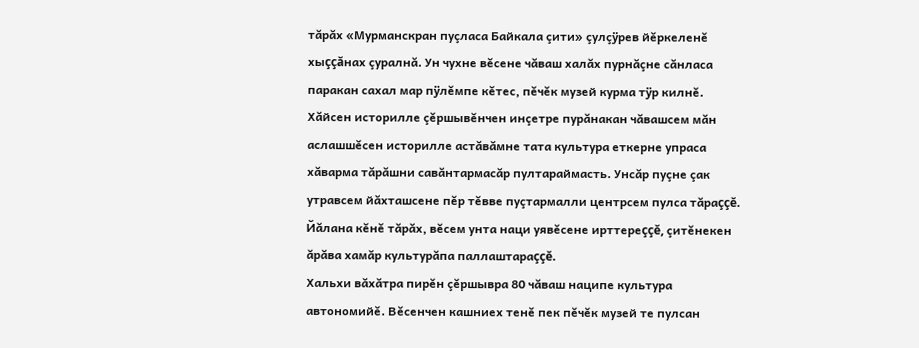тăрăх «Мурманскран пуçласа Байкала çити» çулçÿрев йĕркеленĕ хыççăнах çуралнă. Ун чухне вĕсене чăваш халăх пурнăçне сăнласа паракан сахал мар пÿлĕмпе кĕтес, пĕчĕк музей курма тÿр килнĕ.
Хăйсен историлле çĕршывĕнчен инçетре пурăнакан чăвашсем мăн аслашшĕсен историлле астăвăмне тата культура еткерне упраса хăварма тăрăшни савăнтармасăр пултараймасть. Унсăр пуçне çак утравсем йăхташсене пĕр тĕвве пуçтармалли центрсем пулса тăраççĕ. Йăлана кĕнĕ тăрăх, вĕсем унта наци уявĕсене ирттереççĕ, çитĕнекен ăрăва хамăр культурăпа паллаштараççĕ.
Хальхи вăхăтра пирĕн çĕршывра 80 чăваш наципе культура автономийĕ. Вĕсенчен кашниех тенĕ пек пĕчĕк музей те пулсан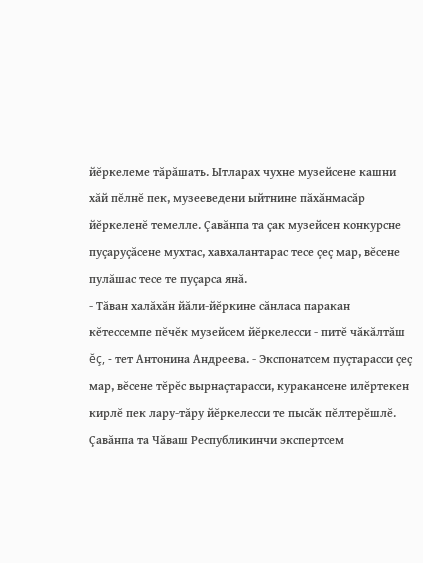йĕркелеме тăрăшать. Ытларах чухне музейсене кашни хăй пĕлнĕ пек, музееведени ыйтнине пăхăнмасăр йĕркеленĕ темелле. Çавăнпа та çак музейсен конкурсне пуçаруçăсене мухтас, хавхалантарас тесе çеç мар, вĕсене пулăшас тесе те пуçарса янă.
- Тăван халăхăн йăли-йĕркине сăнласа паракан кĕтессемпе пĕчĕк музейсем йĕркелесси - питĕ чăкăлтăш ĕç, - тет Антонина Андреева. - Экспонатсем пуçтарасси çеç мар, вĕсене тĕрĕс вырнаçтарасси, куракансене илĕртекен кирлĕ пек лару-тăру йĕркелесси те пысăк пĕлтерĕшлĕ.
Çавăнпа та Чăваш Республикинчи экспертсем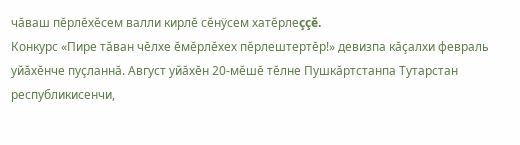чăваш пĕрлĕхĕсем валли кирлĕ сĕнÿсем хатĕрлеççĕ.
Конкурс «Пире тăван чĕлхе ĕмĕрлĕхех пĕрлештертĕр!» девизпа кăçалхи февраль уйăхĕнче пуçланнă. Август уйăхĕн 20-мĕшĕ тĕлне Пушкăртстанпа Тутарстан республикисенчи,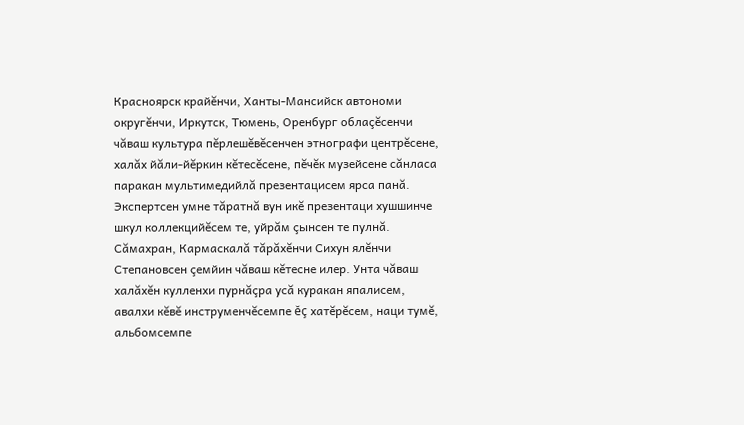Красноярск крайĕнчи, Ханты-Мансийск автономи округĕнчи, Иркутск, Тюмень, Оренбург облаçĕсенчи чăваш культура пĕрлешĕвĕсенчен этнографи центрĕсене, халăх йăли-йĕркин кĕтесĕсене, пĕчĕк музейсене сăнласа паракан мультимедийлă презентацисем ярса панă.
Экспертсен умне тăратнă вун икĕ презентаци хушшинче шкул коллекцийĕсем те, уйрăм çынсен те пулнă. Сăмахран, Кармаскалă тăрăхĕнчи Сихун ялĕнчи Степановсен çемйин чăваш кĕтесне илер. Унта чăваш халăхĕн кулленхи пурнăçра усă куракан япалисем, авалхи кĕвĕ инструменчĕсемпе ĕç хатĕрĕсем, наци тумĕ, альбомсемпе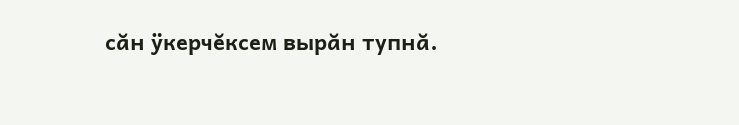сăн ÿкерчĕксем вырăн тупнă.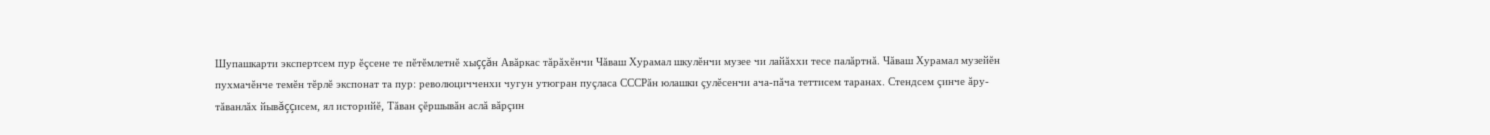Шупашкарти экспертсем пур ĕçсене те пĕтĕмлетнĕ хыççăн Авăркас тăрăхĕнчи Чăваш Хурамал шкулĕнчи музее чи лайăххи тесе палăртнă. Чăваш Хурамал музейĕн пухмачĕнче темĕн тĕрлĕ экспонат та пур: революцичченхи чугун утюгран пуçласа СССРăн юлашки çулĕсенчи ача-пăча теттисем таранах. Стендсем çинче ăру-тăванлăх йывăççисем, ял историйĕ, Тăван çĕршывăн аслă вăрçин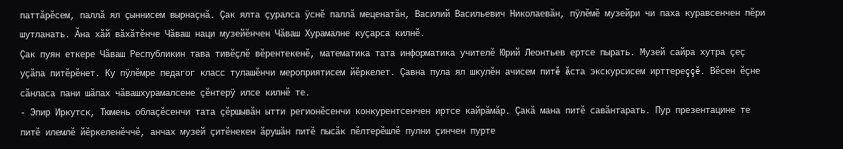паттăрĕсем, паллă ял çыннисем вырнаçнă. Çак ялта çуралса ÿснĕ паллă меценатăн, Василий Васильевич Николаевăн, пÿлĕмĕ музейри чи паха куравсенчен пĕри шутланать. Ăна хăй вăхăтĕнче Чăваш наци музейĕнчен Чăваш Хурамалне куçарса килнĕ.
Çак пуян еткере Чăваш Республикин тава тивĕçлĕ вĕрентекенĕ, математика тата информатика учителĕ Юрий Леонтьев ертсе пырать. Музей сайра хутра çеç уçăпа питĕрĕнет. Ку пÿлĕмре педагог класс тулашĕнчи мероприятисем йĕркелет. Çавна пула ял шкулĕн ачисем питĕ ăста экскурсисем ирттереççĕ. Вĕсен ĕçне сăнласа пани шăпах чăвашхурамалсене çĕнтерÿ илсе килнĕ те.
- Эпир Иркутск, Тюмень облаçĕсенчи тата çĕршывăн ытти регионĕсенчи конкурентсенчен иртсе кайрăмăр. Çакă мана питĕ савăнтарать. Пур презентацине те питĕ илемлĕ йĕркеленĕччĕ, анчах музей çитĕнекен ăрушăн питĕ пысăк пĕлтерĕшлĕ пулни çинчен пурте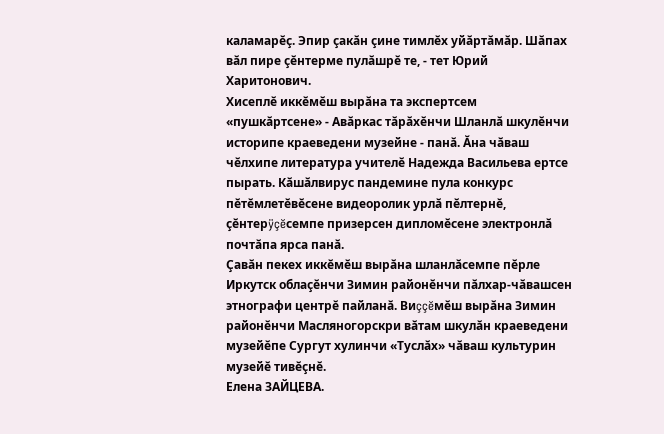каламарĕç. Эпир çакăн çине тимлĕх уйăртăмăр. Шăпах вăл пире çĕнтерме пулăшрĕ те, - тет Юрий Харитонович.
Хисеплĕ иккĕмĕш вырăна та экспертсем «пушкăртсене» - Авăркас тăрăхĕнчи Шланлă шкулĕнчи историпе краеведени музейне - панă. Ăна чăваш чĕлхипе литература учителĕ Надежда Васильева ертсе пырать. Кăшăлвирус пандемине пула конкурс пĕтĕмлетĕвĕсене видеоролик урлă пĕлтернĕ, çĕнтерÿçĕсемпе призерсен дипломĕсене электронлă почтăпа ярса панă.
Çавăн пекех иккĕмĕш вырăна шланлăсемпе пĕрле Иркутск облаçĕнчи Зимин районĕнчи пăлхар-чăвашсен этнографи центрĕ пайланă. Виççĕмĕш вырăна Зимин районĕнчи Масляногорскри вăтам шкулăн краеведени музейĕпе Сургут хулинчи «Туслăх» чăваш культурин музейĕ тивĕçнĕ.
Елена ЗАЙЦЕВА.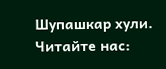Шупашкар хули.
Читайте нас: